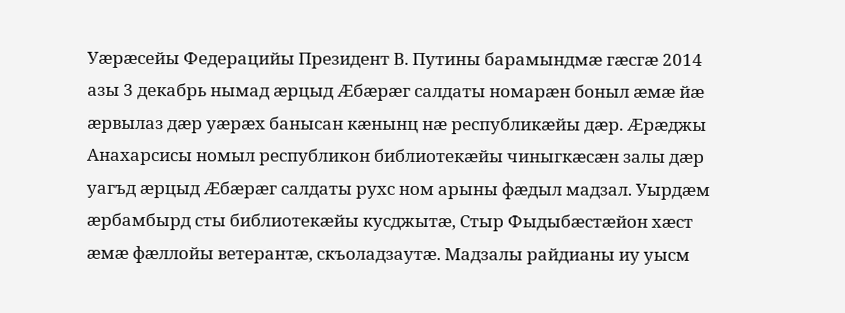Уӕрӕсейы Федерацийы Президент В. Путины барамындмӕ гӕсгӕ 2014 азы 3 декабрь нымад ӕрцыд Ӕбӕрӕг салдаты номарæн боныл ӕмӕ йӕ ӕрвылаз дӕр уӕрӕх банысан кӕнынц нӕ республикӕйы дӕр. Ӕрӕджы Анахарсисы номыл республикон библиотекӕйы чиныгкӕсӕн залы дæр уагъд ӕрцыд Ӕбӕрӕг салдаты рухс ном арыны фӕдыл мадзал. Уырдӕм ӕрбамбырд сты библиотекӕйы кусджытӕ, Стыр Фыдыбӕстӕйон хӕст ӕмӕ фӕллойы ветерантӕ, скъоладзаутӕ. Мадзалы райдианы иу уысм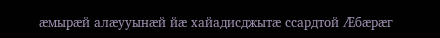ӕмырӕй алӕууынӕй йӕ хайадисджытӕ ссардтой Ӕбӕрӕг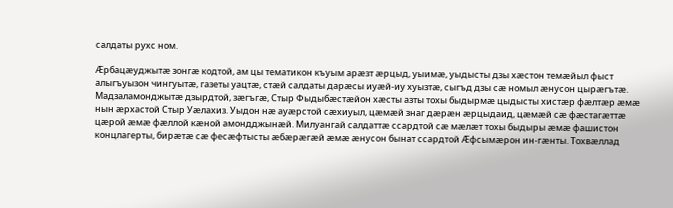салдаты рухс ном.

Ӕрбацӕуджытӕ зонгӕ кодтой, ам цы тематикон къуым арӕзт ӕрцыд, уыимӕ, уыдысты дзы хӕстон темӕйыл фыст алыгъуызон чингуытӕ, газеты уацтӕ, стӕй салдаты дарӕсы иуӕй-иу хуызтӕ, сыгъд дзы сӕ номыл ӕнусон цырæгътæ. Мадзаламонджытӕ дзырдтой, зӕгъгӕ, Стыр Фыдыбæстæйон хæсты азты тохы быдырмӕ цыдысты хистӕр фӕлтӕр ӕмӕ нын ӕрхастой Стыр Уӕлахиз. Уыдон нӕ ауӕрстой сӕхиуыл, цӕмӕй знаг дӕрӕн ӕрцыдаид, цӕмӕй сӕ фӕстагæттæ цӕрой ӕмӕ фӕллой кӕной амондджынӕй. Милуангай салдаттӕ ссардтой сӕ мӕлӕт тохы быдыры ӕмӕ фашистон концлагерты, бирӕтӕ сӕ фесӕфтысты ӕбӕрӕгӕй ӕмӕ ӕнусон бынат ссардтой Ӕфсымӕрон ин-гӕнты. Тохвӕллад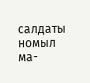салдаты номыл ма-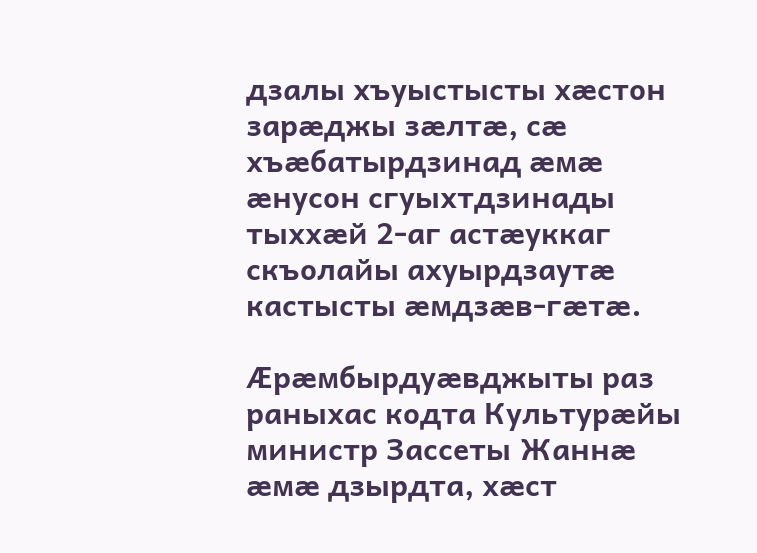дзалы хъуыстысты хӕстон зарӕджы зӕлтӕ, сӕ хъӕбатырдзинад ӕмӕ ӕнусон сгуыхтдзинады тыххӕй 2-аг астӕуккаг скъолайы ахуырдзаутӕ кастысты ӕмдзӕв-гӕтӕ.

Ӕрӕмбырдуӕвджыты раз раныхас кодта Культурӕйы министр Зассеты Жаннӕ ӕмӕ дзырдта, хӕст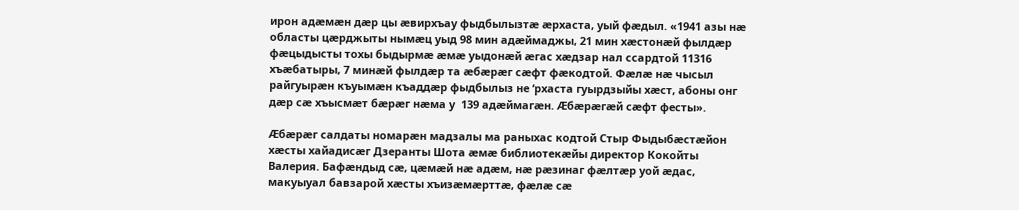ирон адӕмӕн дӕр цы ӕвирхъау фыдбылызтӕ ӕрхаста, уый фæдыл. «1941 азы нӕ областы цӕрджыты нымӕц уыд 98 мин адӕймаджы, 21 мин хӕстонӕй фылдӕр фӕцыдысты тохы быдырмӕ ӕмӕ уыдонӕй ӕгас хӕдзар нал ссардтой 11316 хъӕбатыры, 7 минӕй фылдӕр та ӕбӕрӕг сӕфт фӕкодтой. Фӕлӕ нӕ чысыл райгуырӕн къуымӕн къаддӕр фыдбылыз не ‘рхаста гуырдзыйы хӕст, абоны онг дӕр сӕ хъысмӕт бӕрӕг нӕма у  139 адæймагæн. Æбӕрӕгӕй сӕфт фесты».

Ӕбӕрӕг салдаты номарæн мадзалы ма раныхас кодтой Стыр Фыдыбӕстӕйон хӕсты хайадисӕг Дзеранты Шота ӕмӕ библиотекӕйы директор Кокойты Валерия. Бафӕндыд сӕ, цӕмӕй нӕ адӕм, нӕ рӕзинаг фӕлтӕр уой ӕдас, макуыуал бавзарой хӕсты хъизæмæрттæ, фӕлӕ сӕ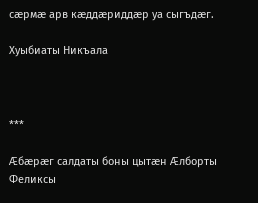сӕрмӕ арв кӕддӕриддӕр уа сыгъдӕг.

Хуыбиаты Никъала



***

Æбæрæг салдаты боны цытæн Æлборты Феликсы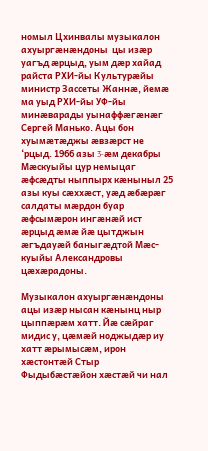номыл Цхинвалы музыкалон ахуыргæнæндоны  цы изæр уагъд æрцыд, уым дæр хайад райста РХИ-йы Культурæйы министр Зассеты Жаннæ, йемæ ма уыд РХИ-йы УФ-йы минæварады уынаффæгæнæг Сергей Манько. Ацы бон хуымæтæджы æвзæрст не ‘рцыд. 1966 азы 3-æм декабры Мæскуыйы цур немыцаг æфсæдты ныппырх кæныныл 25 азы куы сæххæст, уæд æбæрæг салдаты мæрдон буар æфсымæрон ингæнæй ист æрцыд æмæ йæ цытджын æгъдауæй баныгæдтой Мæс-куыйы Александровы цæхæрадоны.

Музыкалон ахуыргæнæндоны ацы изæр нысан кæнынц ныр цыппæрæм хатт. Йæ сæйраг мидис у, цæмæй ноджыдæр иу хатт æрымысæм, ирон хæстонтæй Стыр Фыдыбæстæйон хæстæй чи нал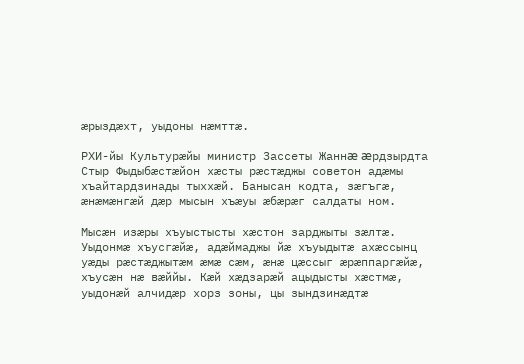æрыздæхт, уыдоны нæмттæ.

РХИ-йы Культурæйы министр Зассеты Жаннæ æрдзырдта Стыр Фыдыбæстæйон хæсты рæстæджы советон адæмы хъайтардзинады тыххæй. Банысан кодта, зæгъгæ, æнæмæнгæй дæр мысын хъæуы æбæрæг салдаты ном.

Мысæн изæры хъуыстысты хæстон зарджыты зæлтæ. Уыдонмæ хъусгæйæ, адæймаджы йæ хъуыдытæ ахæссынц уæды рæстæджытæм æмæ сæм, æнæ цæссыг æрæппаргæйæ, хъусæн нæ вæййы. Кæй хæдзарæй ацыдысты хæстмæ, уыдонæй алчидæр хорз зоны, цы зындзинæдтæ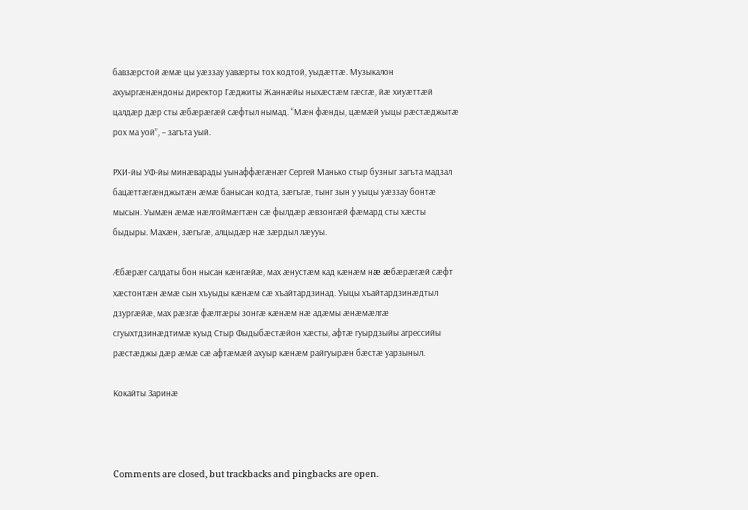бавзæрстой æмæ цы уæззау уавæрты тох кодтой, уыдæттæ. Музыкалон ахуыргæнæндоны директор Гæджиты Жаннæйы ныхæстæм гæсгæ, йæ хиуæттæй цалдæр дæр сты æбæрæгæй сæфтыл нымад. “Мæн фæнды, цæмæй уыцы рæстæджытæ рох ма уой”, – загъта уый.

РХИ-йы УФ-йы минæварады уынаффæгæнæг Сергей Манько стыр бузныг загъта мадзал бацæттæгæнджытæн æмæ банысан кодта, зæгъгæ, тынг зын у уыцы уæззау бонтæ мысын. Уымæн æмæ нæлгоймæгтæн сæ фылдæр æвзонгæй фæмард сты хæсты быдыры. Махæн, зæгъгæ, алцыдæр нæ зæрдыл лæууы.

Æбæрæг салдаты бон нысан кæнгæйæ, мах æнустæм кад кæнæм нæ æбæрæгæй сæфт хæстонтæн æмæ сын хъуыды кæнæм сæ хъайтардзинад. Уыцы хъайтардзинæдтыл дзургæйæ, мах рæзгæ фæлтæры зонгæ кæнæм нæ адæмы æнæмæлгæ сгуыхтдзинæдтимæ куыд Стыр Фыдыбæстæйон хæсты, афтæ гуырдзыйы агрессийы рæстæджы дæр æмæ сæ афтæмæй ахуыр кæнæм райгуырæн бæстæ уарзыныл.

Кокайты Заринæ



Comments are closed, but trackbacks and pingbacks are open.